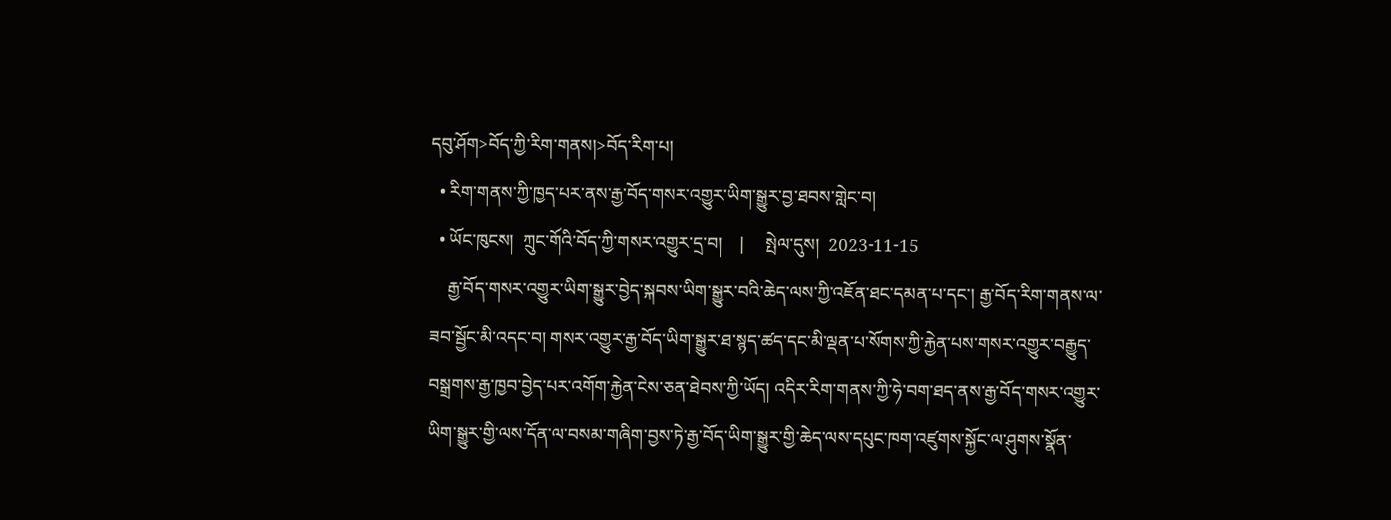དབུ་ཤོག>བོད་ཀྱི་རིག་གནས།>བོད་རིག་པ།
  • རིག་གནས་ཀྱི་ཁྱད་པར་ནས་རྒྱ་བོད་གསར་འགྱུར་ཡིག་སྒྱུར་བྱ་ཐབས་གླེང་བ།
  • ཡོང་ཁུངས།  ཀྲུང་གོའི་བོད་ཀྱི་གསར་འགྱུར་དྲ་བ།    |     སྤེལ་དུས།  2023-11-15
    རྒྱ་བོད་གསར་འགྱུར་ཡིག་སྒྱུར་བྱེད་སྐབས་ཡིག་སྒྱུར་བའི་ཆེད་ལས་ཀྱི་འཇོན་ཐང་དམན་པ་དང་། རྒྱ་བོད་རིག་གནས་ལ་ཟབ་སྦྱོང་མི་འདང་བ། གསར་འགྱུར་རྒྱ་བོད་ཡིག་སྒྱུར་ཐ་སྙད་ཚད་དང་མི་ལྡན་པ་སོགས་ཀྱི་རྐྱེན་པས་གསར་འགྱུར་བརྒྱུད་བསྒྲགས་རྒྱ་ཁྱབ་བྱེད་པར་འགོག་རྐྱེན་ངེས་ཅན་ཐེབས་ཀྱི་ཡོད། འདིར་རིག་གནས་ཀྱི་ཧེ་བག་ཐད་ནས་རྒྱ་བོད་གསར་འགྱུར་ཡིག་སྒྱུར་གྱི་ལས་དོན་ལ་བསམ་གཞིག་བྱས་ཏེ་རྒྱ་བོད་ཡིག་སྒྱུར་གྱི་ཆེད་ལས་དཔུང་ཁག་འཛུགས་སྐྱོང་ལ་ཤུགས་སྣོན་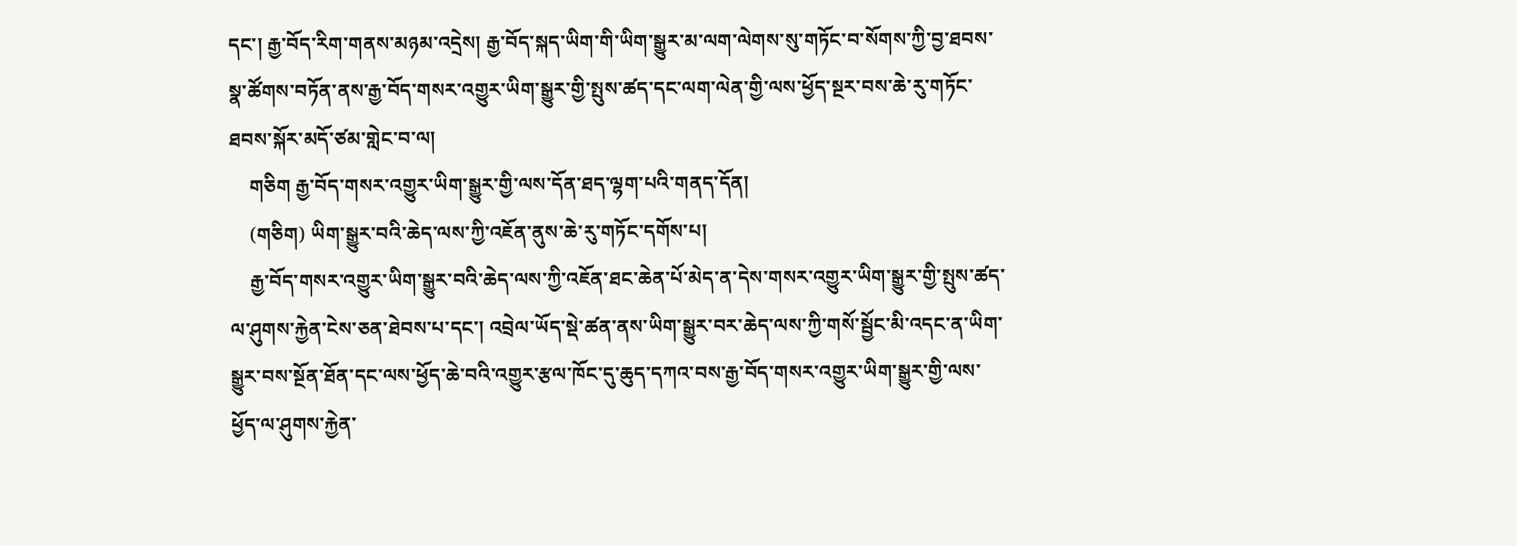དང་། རྒྱ་བོད་རིག་གནས་མཉམ་འདྲེས། རྒྱ་བོད་སྐད་ཡིག་གི་ཡིག་སྒྱུར་མ་ལག་ལེགས་སུ་གཏོང་བ་སོགས་ཀྱི་བྱ་ཐབས་སྣ་ཚོགས་བཏོན་ནས་རྒྱ་བོད་གསར་འགྱུར་ཡིག་སྒྱུར་གྱི་སྤུས་ཚད་དང་ལག་ལེན་གྱི་ལས་ཕྱོད་སྔར་བས་ཆེ་རུ་གཏོང་ཐབས་སྐོར་མདོ་ཙམ་གླེང་བ་ལ།
    གཅིག རྒྱ་བོད་གསར་འགྱུར་ཡིག་སྒྱུར་གྱི་ལས་དོན་ཐད་ལྷག་པའི་གནད་དོན།
    (གཅིག) ཡིག་སྒྱུར་བའི་ཆེད་ལས་ཀྱི་འཇོན་ནུས་ཆེ་རུ་གཏོང་དགོས་པ།
    རྒྱ་བོད་གསར་འགྱུར་ཡིག་སྒྱུར་བའི་ཆེད་ལས་ཀྱི་འཇོན་ཐང་ཆེན་པོ་མེད་ན་དེས་གསར་འགྱུར་ཡིག་སྒྱུར་གྱི་སྤུས་ཚད་ལ་ཤུགས་རྐྱེན་ངེས་ཅན་ཐེབས་པ་དང་། འབྲེལ་ཡོད་སྡེ་ཚན་ནས་ཡིག་སྒྱུར་བར་ཆེད་ལས་ཀྱི་གསོ་སྦྱོང་མི་འདང་ན་ཡིག་སྒྱུར་བས་སྔོན་ཐོན་དང་ལས་ཕྱོད་ཆེ་བའི་འགྱུར་རྩལ་ཁོང་དུ་ཆུད་དཀའ་བས་རྒྱ་བོད་གསར་འགྱུར་ཡིག་སྒྱུར་གྱི་ལས་ཕྱོད་ལ་ཤུགས་རྐྱེན་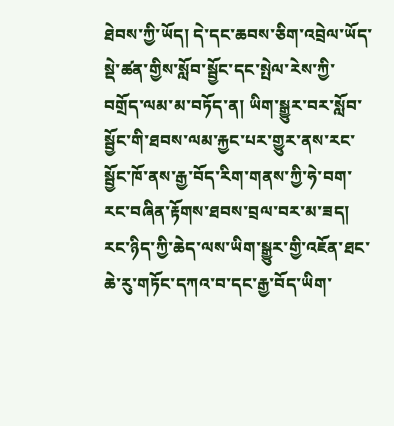ཐེབས་ཀྱི་ཡོད། དེ་དང་ཆབས་ཅིག་འབྲེལ་ཡོད་སྡེ་ཚན་གྱིས་སློབ་སྦྱོང་དང་སྤེལ་རེས་ཀྱི་བགྲོད་ལམ་མ་བཏོད་ན། ཡིག་སྒྱུར་བར་སློབ་སྦྱོང་གི་ཐབས་ལམ་རྐྱང་པར་གྱུར་ནས་རང་སྦྱོང་ཁོ་ནས་རྒྱ་བོད་རིག་གནས་ཀྱི་ཧེ་བག་རང་བཞིན་རྟོགས་ཐབས་བྲལ་བར་མ་ཟད། རང་ཉིད་ཀྱི་ཆེད་ལས་ཡིག་སྒྱུར་གྱི་འཇོན་ཐང་ཆེ་རུ་གཏོང་དཀའ་བ་དང་རྒྱ་བོད་ཡིག་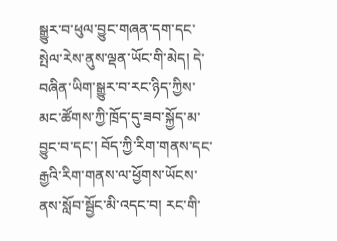སྒྱུར་བ་ཕུལ་བྱུང་གཞན་དག་དང་སྤེལ་རེས་ནུས་ལྡན་ཡོང་གི་མེད། དེ་བཞིན་ཡིག་སྒྱུར་བ་རང་ཉིད་ཀྱིས་མང་ཚོགས་ཀྱི་ཁྲོད་དུ་ཟབ་སྐྱོད་མ་བྱུང་བ་དང་། བོད་ཀྱི་རིག་གནས་དང་རྒྱའི་རིག་གནས་ལ་ཕྱོགས་ཡོངས་ནས་སློབ་སྦྱོང་མི་འདང་བ། རང་གི་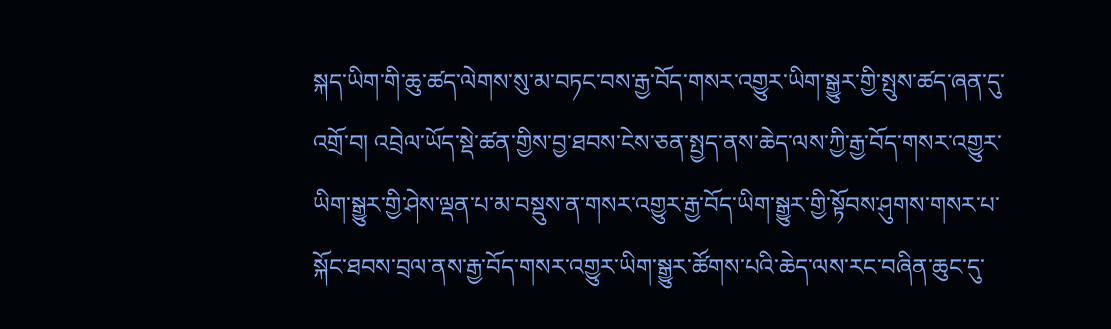སྐད་ཡིག་གི་ཆུ་ཚད་ལེགས་སུ་མ་བཏང་བས་རྒྱ་བོད་གསར་འགྱུར་ཡིག་སྒྱུར་གྱི་སྤུས་ཚད་ཞན་དུ་འགྲོ་བ། འབྲེལ་ཡོད་སྡེ་ཚན་གྱིས་བྱ་ཐབས་ངེས་ཅན་སྤྱད་ནས་ཆེད་ལས་ཀྱི་རྒྱ་བོད་གསར་འགྱུར་ཡིག་སྒྱུར་གྱི་ཤེས་ལྡན་པ་མ་བསྡུས་ན་གསར་འགྱུར་རྒྱ་བོད་ཡིག་སྒྱུར་གྱི་སྟོབས་ཤུགས་གསར་པ་སྐོང་ཐབས་བྲལ་ནས་རྒྱ་བོད་གསར་འགྱུར་ཡིག་སྒྱུར་ཚོགས་པའི་ཆེད་ལས་རང་བཞིན་ཆུང་དུ་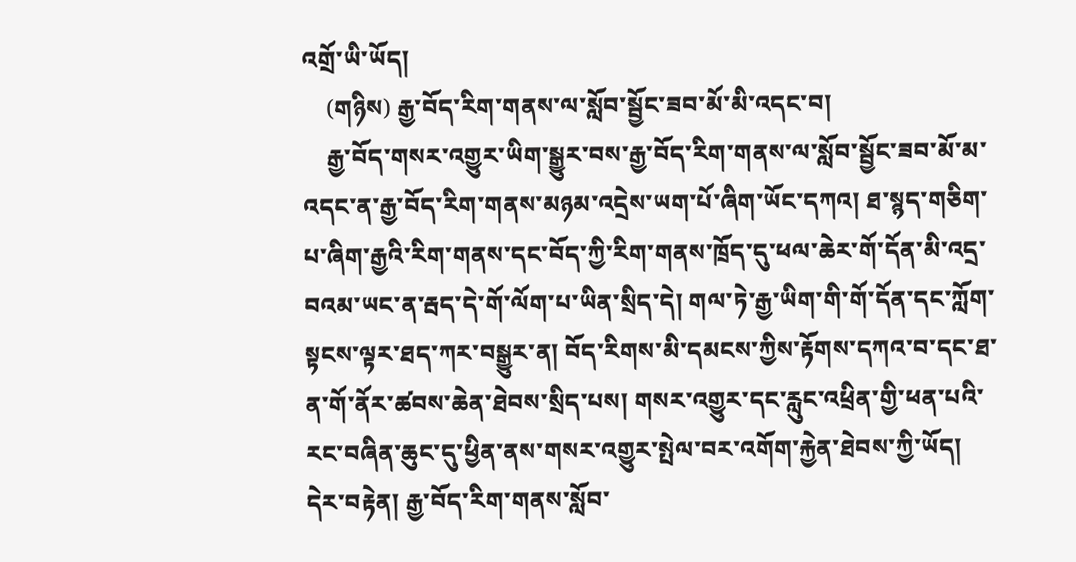འགྲོ་ཡི་ཡོད།
    (གཉིས) རྒྱ་བོད་རིག་གནས་ལ་སློབ་སྦྱོང་ཟབ་མོ་མི་འདང་བ།
    རྒྱ་བོད་གསར་འགྱུར་ཡིག་སྒྱུར་བས་རྒྱ་བོད་རིག་གནས་ལ་སློབ་སྦྱོང་ཟབ་མོ་མ་འདང་ན་རྒྱ་བོད་རིག་གནས་མཉམ་འདྲེས་ཡག་པོ་ཞིག་ཡོང་དཀའ། ཐ་སྙད་གཅིག་པ་ཞིག་རྒྱའི་རིག་གནས་དང་བོད་ཀྱི་རིག་གནས་ཁྲོད་དུ་ཕལ་ཆེར་གོ་དོན་མི་འདྲ་བའམ་ཡང་ན་རྦད་དེ་གོ་ལོག་པ་ཡིན་སྲིད་དེ། གལ་ཏེ་རྒྱ་ཡིག་གི་གོ་དོན་དང་ཀློག་སྟངས་ལྟར་ཐད་ཀར་བསྒྱུར་ན། བོད་རིགས་མི་དམངས་ཀྱིས་རྟོགས་དཀའ་བ་དང་ཐ་ན་གོ་ནོར་ཚབས་ཆེན་ཐེབས་སྲིད་པས། གསར་འགྱུར་དང་རླུང་འཕྲིན་གྱི་ཕན་པའི་རང་བཞིན་ཆུང་དུ་ཕྱིན་ནས་གསར་འགྱུར་སྤེལ་བར་འགོག་རྐྱེན་ཐེབས་ཀྱི་ཡོད། དེར་བརྟེན། རྒྱ་བོད་རིག་གནས་སློབ་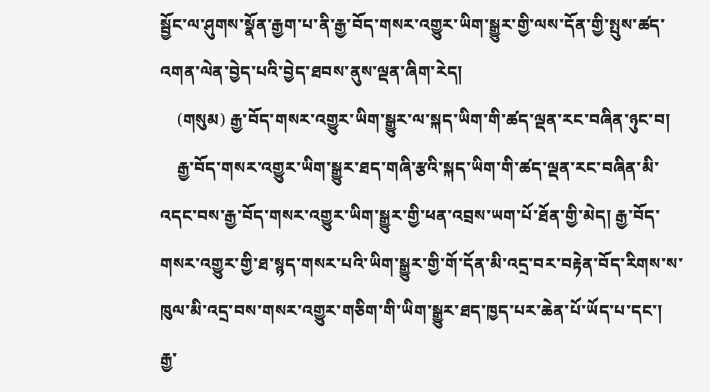སྦྱོང་ལ་ཤུགས་སྣོན་རྒྱག་པ་ནི་རྒྱ་བོད་གསར་འགྱུར་ཡིག་སྒྱུར་གྱི་ལས་དོན་གྱི་སྤུས་ཚད་འགན་ལེན་བྱེད་པའི་བྱེད་ཐབས་ནུས་ལྡན་ཞིག་རེད།
    (གསུམ) རྒྱ་བོད་གསར་འགྱུར་ཡིག་སྒྱུར་ལ་སྐད་ཡིག་གི་ཚད་ལྡན་རང་བཞིན་ཉུང་བ།
    རྒྱ་བོད་གསར་འགྱུར་ཡིག་སྒྱུར་ཐད་གཞི་རྩའི་སྐད་ཡིག་གི་ཚད་ལྡན་རང་བཞིན་མི་འདང་བས་རྒྱ་བོད་གསར་འགྱུར་ཡིག་སྒྱུར་གྱི་ཕན་འབྲས་ཡག་པོ་ཐོན་གྱི་མེད། རྒྱ་བོད་གསར་འགྱུར་གྱི་ཐ་སྙད་གསར་པའི་ཡིག་སྒྱུར་གྱི་གོ་དོན་མི་འདྲ་བར་བརྟེན་བོད་རིགས་ས་ཁུལ་མི་འདྲ་བས་གསར་འགྱུར་གཅིག་གི་ཡིག་སྒྱུར་ཐད་ཁྱད་པར་ཆེན་པོ་ཡོད་པ་དང་། རྒྱ་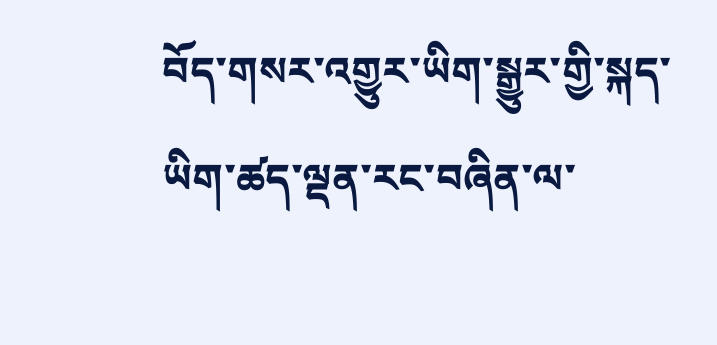བོད་གསར་འགྱུར་ཡིག་སྒྱུར་གྱི་སྐད་ཡིག་ཚད་ལྡན་རང་བཞིན་ལ་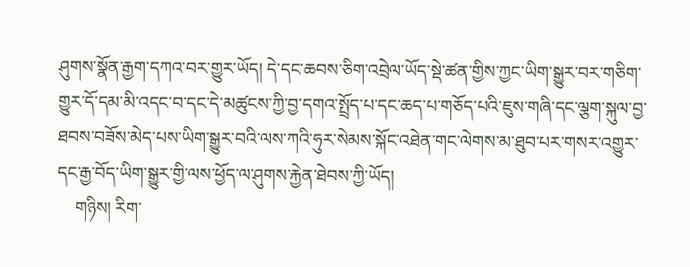ཤུགས་སྣོན་རྒྱག་དཀའ་བར་གྱུར་ཡོད། དེ་དང་ཆབས་ཅིག་འབྲེལ་ཡོད་སྡེ་ཚན་གྱིས་ཀྱང་ཡིག་སྒྱུར་བར་གཅིག་གྱུར་དོ་དམ་མི་འདང་བ་དང་དེ་མཚུངས་ཀྱི་བྱ་དགའ་སྤྲོད་པ་དང་ཆད་པ་གཅོད་པའི་ཇུས་གཞི་དང་ལྕག་སྐུལ་བྱ་ཐབས་བཟོས་མེད་པས་ཡིག་སྒྱུར་བའི་ལས་ཀའི་ཧུར་སེམས་སྐོང་འཐེན་གང་ལེགས་མ་ཐུབ་པར་གསར་འགྱུར་དང་རྒྱ་བོད་ཡིག་སྒྱུར་གྱི་ལས་ཕྱོད་ལ་ཤུགས་རྐྱེན་ཐེབས་ཀྱི་ཡོད།
    གཉིས། རིག་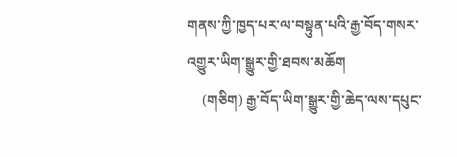གནས་ཀྱི་ཁྱད་པར་ལ་བསྟུན་པའི་རྒྱ་བོད་གསར་འགྱུར་ཡིག་སྒྱུར་གྱི་ཐབས་མཆོག
    (གཅིག) རྒྱ་བོད་ཡིག་སྒྱུར་གྱི་ཆེད་ལས་དཔུང་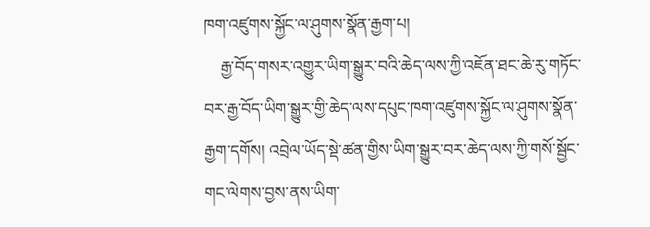ཁག་འཛུགས་སྐྱོང་ལ་ཤུགས་སྣོན་རྒྱག་པ།
    རྒྱ་བོད་གསར་འགྱུར་ཡིག་སྒྱུར་བའི་ཆེད་ལས་ཀྱི་འཇོན་ཐང་ཆེ་རུ་གཏོང་བར་རྒྱ་བོད་ཡིག་སྒྱུར་གྱི་ཆེད་ལས་དཔུང་ཁག་འཛུགས་སྐྱོང་ལ་ཤུགས་སྣོན་རྒྱག་དགོས། འབྲེལ་ཡོད་སྡེ་ཚན་གྱིས་ཡིག་སྒྱུར་བར་ཆེད་ལས་ཀྱི་གསོ་སྦྱོང་གང་ལེགས་བྱས་ནས་ཡིག་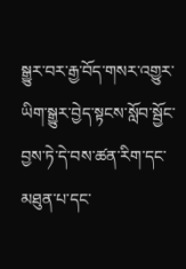སྒྱུར་བར་རྒྱ་བོད་གསར་འགྱུར་ཡིག་སྒྱུར་བྱེད་སྟངས་སློབ་སྦྱོང་བྱས་ཏེ་དེ་བས་ཚན་རིག་དང་མཐུན་པ་དང་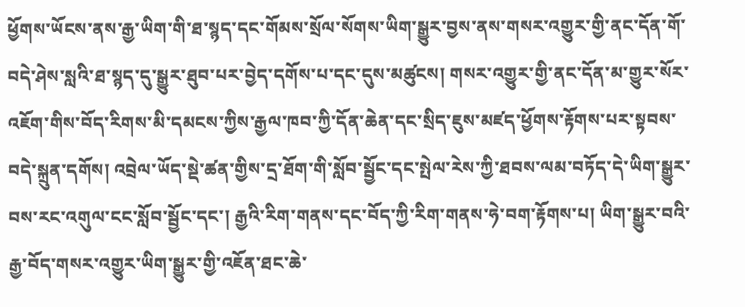ཕྱོགས་ཡོངས་ནས་རྒྱ་ཡིག་གི་ཐ་སྙད་དང་གོམས་སྲོལ་སོགས་ཡིག་སྒྱུར་བྱས་ནས་གསར་འགྱུར་གྱི་ནང་དོན་གོ་བདེ་ཤེས་སླའི་ཐ་སྙད་དུ་སྒྱུར་ཐུབ་པར་བྱེད་དགོས་པ་དང་དུས་མཚུངས། གསར་འགྱུར་གྱི་ནང་དོན་མ་གྱུར་སོར་འཇོག་གིས་བོད་རིགས་མི་དམངས་ཀྱིས་རྒྱལ་ཁབ་ཀྱི་དོན་ཆེན་དང་སྲིད་ཇུས་མཛད་ཕྱོགས་རྟོགས་པར་སྟབས་བདེ་སྐྲུན་དགོས། འབྲེལ་ཡོད་སྡེ་ཚན་གྱིས་དྲ་ཐོག་གི་སློབ་སྦྱོང་དང་སྤེལ་རེས་ཀྱི་ཐབས་ལམ་བཏོད་དེ་ཡིག་སྒྱུར་བས་རང་འགུལ་ངང་སློབ་སྦྱོང་དང་། རྒྱའི་རིག་གནས་དང་བོད་ཀྱི་རིག་གནས་ཧེ་བག་རྟོགས་པ། ཡིག་སྒྱུར་བའི་རྒྱ་བོད་གསར་འགྱུར་ཡིག་སྒྱུར་གྱི་འཇོན་ཐང་ཆེ་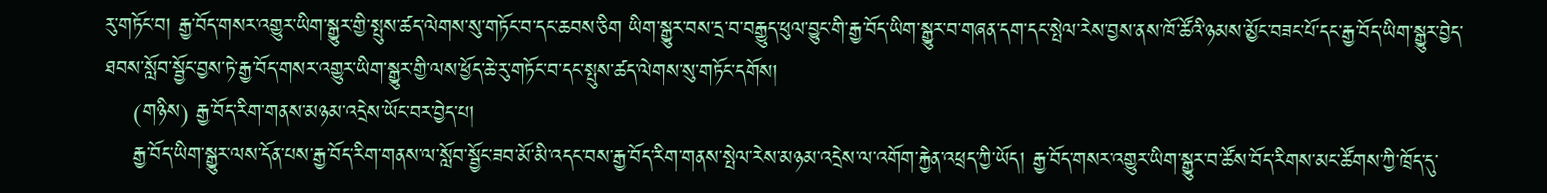རུ་གཏོང་བ། རྒྱ་བོད་གསར་འགྱུར་ཡིག་སྒྱུར་གྱི་སྤུས་ཚད་ལེགས་སུ་གཏོང་བ་དང་ཆབས་ཅིག ཡིག་སྒྱུར་བས་དྲ་བ་བརྒྱུད་ཕུལ་བྱུང་གི་རྒྱ་བོད་ཡིག་སྒྱུར་བ་གཞན་དག་དང་སྤེལ་རེས་བྱས་ནས་ཁོ་ཚོའི་ཉམས་མྱོང་བཟང་པོ་དང་རྒྱ་བོད་ཡིག་སྒྱུར་བྱེད་ཐབས་སློབ་སྦྱོང་བྱས་ཏེ་རྒྱ་བོད་གསར་འགྱུར་ཡིག་སྒྱུར་གྱི་ལས་ཕྱོད་ཆེ་རུ་གཏོང་བ་དང་སྤུས་ཚད་ལེགས་སུ་གཏོང་དགོས།
    (གཉིས) རྒྱ་བོད་རིག་གནས་མཉམ་འདྲེས་ཡོང་བར་བྱེད་པ།
    རྒྱ་བོད་ཡིག་སྒྱུར་ལས་དོན་པས་རྒྱ་བོད་རིག་གནས་ལ་སློབ་སྦྱོང་ཟབ་མོ་མི་འདང་བས་རྒྱ་བོད་རིག་གནས་སྤེལ་རེས་མཉམ་འདྲེས་ལ་འགོག་རྐྱེན་འཕྲད་ཀྱི་ཡོད། རྒྱ་བོད་གསར་འགྱུར་ཡིག་སྒྱུར་བ་ཚོས་བོད་རིགས་མང་ཚོགས་ཀྱི་ཁྲོད་དུ་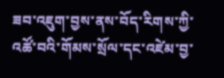ཟབ་འཇུག་བྱས་ནས་བོད་རིགས་ཀྱི་འཚོ་བའི་གོམས་སྲོལ་དང་འཛེམ་བྱ་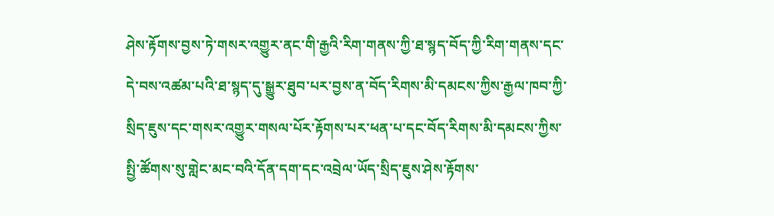ཤེས་རྟོགས་བྱས་ཏེ་གསར་འགྱུར་ནང་གི་རྒྱའི་རིག་གནས་ཀྱི་ཐ་སྙད་བོད་ཀྱི་རིག་གནས་དང་དེ་བས་འཚམ་པའི་ཐ་སྙད་དུ་སྒྱུར་ཐུབ་པར་བྱས་ན་བོད་རིགས་མི་དམངས་ཀྱིས་རྒྱལ་ཁབ་ཀྱི་སྲིད་ཇུས་དང་གསར་འགྱུར་གསལ་པོར་རྟོགས་པར་ཕན་པ་དང་བོད་རིགས་མི་དམངས་ཀྱིས་སྤྱི་ཚོགས་སུ་གླེང་མང་བའི་དོན་དག་དང་འབྲེལ་ཡོད་སྲིད་ཇུས་ཤེས་རྟོགས་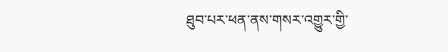ཐུབ་པར་ཕན་ནས་གསར་འགྱུར་གྱི་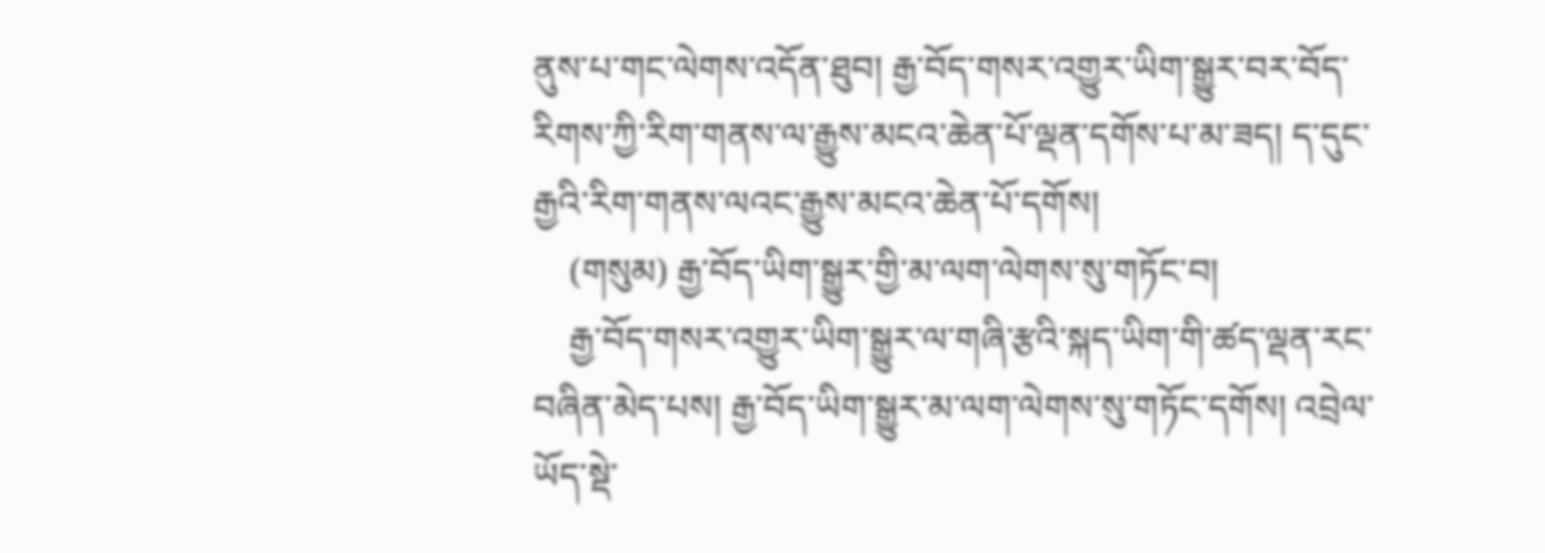ནུས་པ་གང་ལེགས་འདོན་ཐུབ། རྒྱ་བོད་གསར་འགྱུར་ཡིག་སྒྱུར་བར་བོད་རིགས་ཀྱི་རིག་གནས་ལ་རྒྱུས་མངའ་ཆེན་པོ་ལྡན་དགོས་པ་མ་ཟད། ད་དུང་རྒྱའི་རིག་གནས་ལའང་རྒྱུས་མངའ་ཆེན་པོ་དགོས།
    (གསུམ) རྒྱ་བོད་ཡིག་སྒྱུར་གྱི་མ་ལག་ལེགས་སུ་གཏོང་བ།
    རྒྱ་བོད་གསར་འགྱུར་ཡིག་སྒྱུར་ལ་གཞི་རྩའི་སྐད་ཡིག་གི་ཚད་ལྡན་རང་བཞིན་མེད་པས། རྒྱ་བོད་ཡིག་སྒྱུར་མ་ལག་ལེགས་སུ་གཏོང་དགོས། འབྲེལ་ཡོད་སྡེ་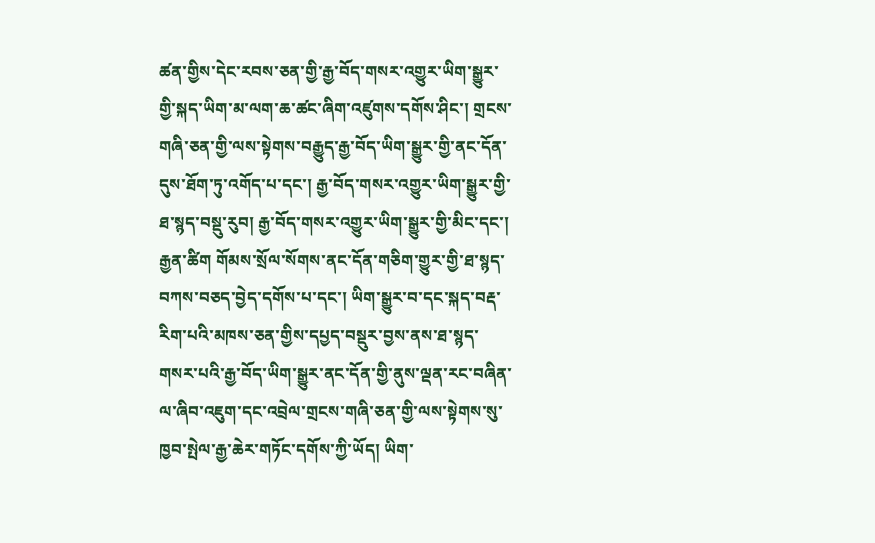ཚན་གྱིས་དེང་རབས་ཅན་གྱི་རྒྱ་བོད་གསར་འགྱུར་ཡིག་སྒྱུར་གྱི་སྐད་ཡིག་མ་ལག་ཆ་ཚང་ཞིག་འཛུགས་དགོས་ཤིང་། གྲངས་གཞི་ཅན་གྱི་ལས་སྟེགས་བརྒྱུད་རྒྱ་བོད་ཡིག་སྒྱུར་གྱི་ནང་དོན་དུས་ཐོག་ཏུ་འགོད་པ་དང་། རྒྱ་བོད་གསར་འགྱུར་ཡིག་སྒྱུར་གྱི་ཐ་སྙད་བསྡུ་རུབ། རྒྱ་བོད་གསར་འགྱུར་ཡིག་སྒྱུར་གྱི་མིང་དང་། རྒྱན་ཚིག གོམས་སྲོལ་སོགས་ནང་དོན་གཅིག་གྱུར་གྱི་ཐ་སྙད་བཀས་བཅད་བྱེད་དགོས་པ་དང་། ཡིག་སྒྱུར་བ་དང་སྐད་བརྡ་རིག་པའི་མཁས་ཅན་གྱིས་དཔྱད་བསྡུར་བྱས་ནས་ཐ་སྙད་གསར་པའི་རྒྱ་བོད་ཡིག་སྒྱུར་ནང་དོན་གྱི་ནུས་ལྡན་རང་བཞིན་ལ་ཞིབ་འཇུག་དང་འབྲེལ་གྲངས་གཞི་ཅན་གྱི་ལས་སྟེགས་སུ་ཁྱབ་སྤེལ་རྒྱ་ཆེར་གཏོང་དགོས་ཀྱི་ཡོད། ཡིག་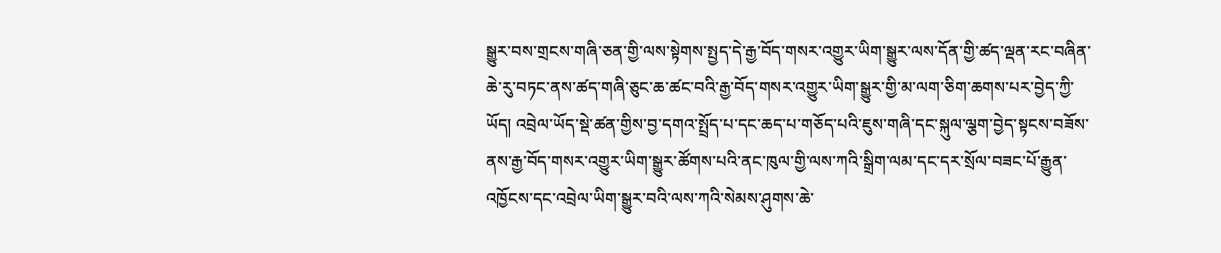སྒྱུར་བས་གྲངས་གཞི་ཅན་གྱི་ལས་སྟེགས་སྤྱད་དེ་རྒྱ་བོད་གསར་འགྱུར་ཡིག་སྒྱུར་ལས་དོན་གྱི་ཚད་ལྡན་རང་བཞིན་ཆེ་རུ་བཏང་ནས་ཚད་གཞི་ཅུང་ཆ་ཚང་བའི་རྒྱ་བོད་གསར་འགྱུར་ཡིག་སྒྱུར་གྱི་མ་ལག་ཅིག་ཆགས་པར་བྱེད་ཀྱི་ཡོད། འབྲེལ་ཡོད་སྡེ་ཚན་གྱིས་བྱ་དགའ་སྤྲོད་པ་དང་ཆད་པ་གཅོད་པའི་ཇུས་གཞི་དང་སྐུལ་ལྕག་བྱེད་སྟངས་བཟོས་ནས་རྒྱ་བོད་གསར་འགྱུར་ཡིག་སྒྱུར་ཚོགས་པའི་ནང་ཁུལ་གྱི་ལས་ཀའི་སྒྲིག་ལམ་དང་དར་སྲོལ་བཟང་པོ་རྒྱུན་འཁྱོངས་དང་འབྲེལ་ཡིག་སྒྱུར་བའི་ལས་ཀའི་སེམས་ཤུགས་ཆེ་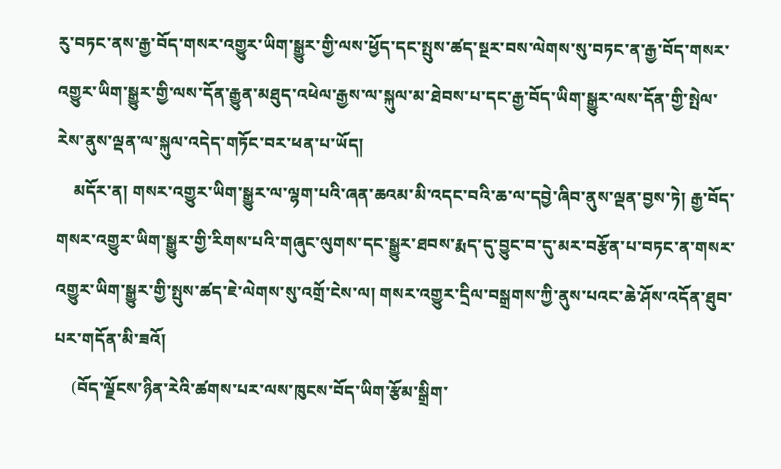རུ་བཏང་ནས་རྒྱ་བོད་གསར་འགྱུར་ཡིག་སྒྱུར་གྱི་ལས་ཕྱོད་དང་སྤུས་ཚད་སྔར་བས་ལེགས་སུ་བཏང་ན་རྒྱ་བོད་གསར་འགྱུར་ཡིག་སྒྱུར་གྱི་ལས་དོན་རྒྱུན་མཐུད་འཕེལ་རྒྱས་ལ་སྐུལ་མ་ཐེབས་པ་དང་རྒྱ་བོད་ཡིག་སྒྱུར་ལས་དོན་གྱི་སྤེལ་རེས་ནུས་ལྡན་ལ་སྐུལ་འདེད་གཏོང་བར་ཕན་པ་ཡོད།
    མདོར་ན། གསར་འགྱུར་ཡིག་སྒྱུར་ལ་ལྷག་པའི་ཞན་ཆའམ་མི་འདང་བའི་ཆ་ལ་དབྱེ་ཞིབ་ནུས་ལྡན་བྱས་ཏེ། རྒྱ་བོད་གསར་འགྱུར་ཡིག་སྒྱུར་གྱི་རིགས་པའི་གཞུང་ལུགས་དང་སྒྱུར་ཐབས་རྨད་དུ་བྱུང་བ་དུ་མར་བརྩོན་པ་བཏང་ན་གསར་འགྱུར་ཡིག་སྒྱུར་གྱི་སྤུས་ཚད་ཇེ་ལེགས་སུ་འགྲོ་ངེས་ལ། གསར་འགྱུར་དྲིལ་བསྒྲགས་ཀྱི་ནུས་པའང་ཆེ་ཤོས་འདོན་ཐུབ་པར་གདོན་མི་ཟའོ།
    (བོད་ལྗོངས་ཉིན་རེའི་ཚགས་པར་ལས་ཁུངས་བོད་ཡིག་རྩོམ་སྒྲིག་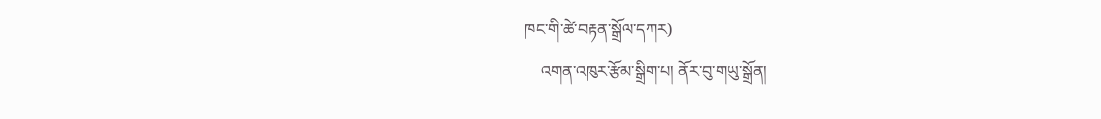ཁང་གི་ཚེ་བརྟན་སྒྲོལ་དཀར)
    འགན་འཁུར་རྩོམ་སྒྲིག་པ། ནོར་བུ་གཡུ་སྒྲོན།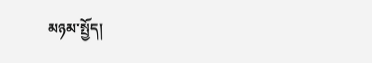མཉམ་སྤྱོད།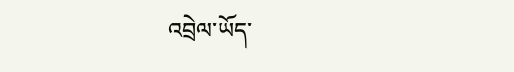འབྲེལ་ཡོད་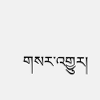གསར་འགྱུར།